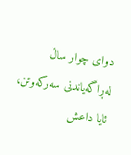دوای چوار ساڵ له‌ڕاگه‌یاندنی سه‌ركه‌وتن، ئایا داعش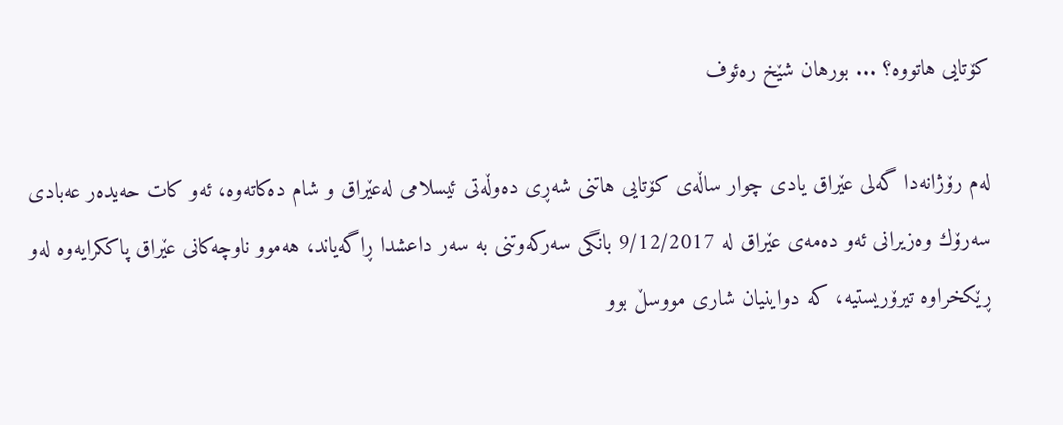كۆتایی هاتووه‌؟ ... بورهان شێخ ره‌ئوف

له‌م رۆژانه‌دا گه‌لی عێراق یادی چوار ساڵه‌ی كۆتایی هاتنی شه‌ڕی ده‌وڵه‌تی ئیسلامی له‌عێراق و شام ده‌كاته‌وه‌، ئه‌و كات حه‌یده‌ر عه‌بادی سه‌رۆك وه‌زیرانی ئه‌و ده‌مه‌ی عێراق له‌ 9/12/2017 بانگی سه‌ركه‌وتنی به‌ سه‌ر داعشدا ڕاگه‌یاند، هه‌موو ناوچه‌كانی عێراق پاككرایه‌وه‌ له‌و ڕێكخراوه‌ تیرۆریستیه‌، كه‌ دواینیان شاری مووسڵ بوو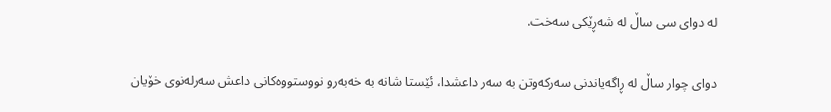له‌ دوای سی ساڵ له‌ شه‌ڕێكی سه‌خت.

دوای چوار ساڵ له‌ ڕاگه‌یاندنی سه‌ركه‌وتن به‌ سه‌ر داعشدا، ئێستا شانه‌ به‌ خه‌به‌رو نووستووه‌كانی داعش سه‌رله‌نوی خۆیان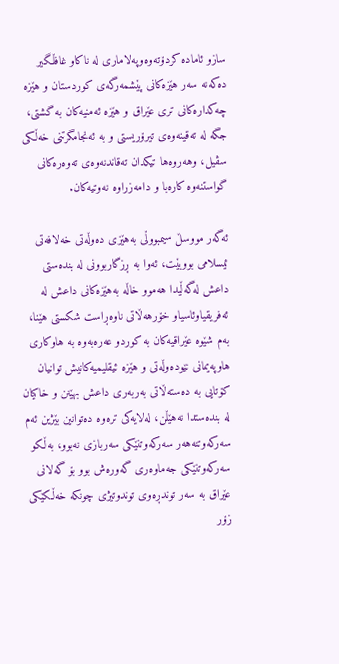سازو ئاماده‌ كردۆته‌وه‌وپه‌لاماری له‌ ناكاو غافڵگیر ده‌كه‌نه‌ سه‌ر هێزه‌كانی پێشمه‌رگه‌ی كوردستان و هێزه‌ چه‌كداره‌كانی تری عێراق و هێزه‌ ئه‌منیه‌كان به‌ گشتی، جگه‌ له‌ ته‌قینه‌وه‌ی تیرۆریستی و به‌ ئه‌نجامگرتنی خه‌ڵكی سڤیل، وهه‌روه‌ها تیكدان ته‌قاندنه‌وه‌ی ته‌وه‌ره‌كانی گواستنه‌وه‌ كاره‌با و دامه‌زراوه‌ نه‌وتیه‌كان.

ئه‌گه‌ر مووسڵ سیمبووڵی به‌هێزی ده‌وڵه‌تی خه‌لافه‌تی ئیسلامی بووبێت، ئه‌وا به‌ ڕزگاربوونی له‌ بنده‌ستی داعش له‌گه‌ڵیدا هه‌موو خاڵه‌ به‌هێزه‌كانی داعش له‌ ئه‌فریقیاوئاسیاو خۆرهه‌ڵاتی ناوه‌ڕاست شكستی هێنا، به‌م شێوه‌ عێراقیه‌كان به‌ كوردو عه‌ره‌به‌وه‌ به‌ هاوكاری هاوپه‌یمانی نێوده‌وڵه‌تی و هێزه‌ ئیقلیمیه‌كانیش توانیان كۆتایی به‌ ده‌سته‌ڵاتی به‌ربه‌ری داعش بهێنن و خاكیان له‌ بنده‌ستدا نه‌هێڵن، له‌لایه‌كی تره‌وه‌ ده‌توانین بێژین ئه‌م سه‌ركه‌وتنه‌هه‌ر سه‌ركه‌وتنێكی سه‌ربازی نه‌بوو، به‌ڵكو سه‌ركه‌وتنێكی جه‌ماوه‌ری گه‌وره‌ش بوو بۆ گه‌لانی عێراق به‌ سه‌ر توندڕه‌وی توندوتیژی چونكه‌ خه‌ڵكێكی زۆر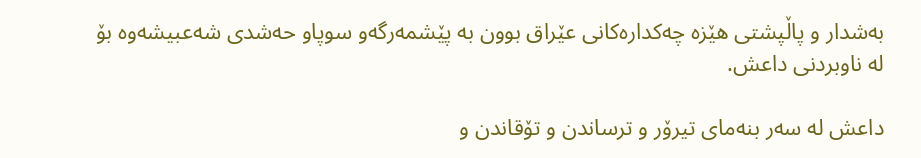به‌شدار و پاڵپشتی هێزه‌ چه‌كداره‌كانی عێراق بوون به‌ پێشمه‌رگه‌و سوپاو حه‌شدی شه‌عبیشه‌وه‌ بۆ له‌ ناوبردنی داعش.

داعش له‌ سه‌ر بنه‌مای تیرۆر و ترساندن و تۆقاندن و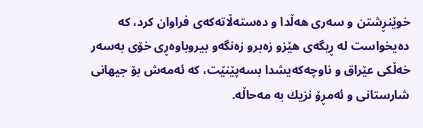خوێنڕشتن و سه‌ری هه‌ڵدا و ده‌سته‌ڵاته‌كه‌ی فراوان كرد، كه‌ ده‌یخواست له‌ ڕیگه‌ی هێزو زه‌برو زه‌نگه‌و بیروباوه‌ڕی خۆی به‌سه‌ر خه‌ڵكی عێراق و ناوچه‌كه‌یشدا بسه‌پێنێت، كه‌ ئه‌مه‌ش بۆ جیهانی شارستانی و ئه‌مڕۆ نزیك به‌ مه‌حاڵه‌.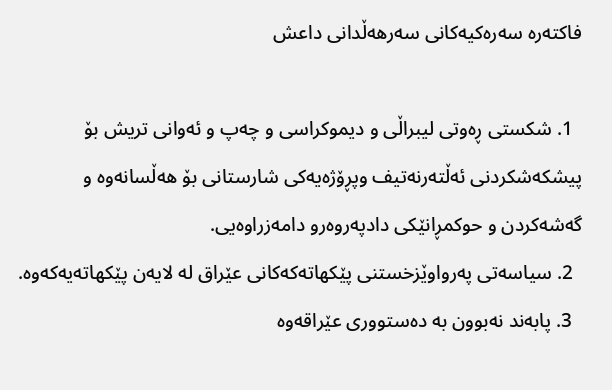فاكته‌ره‌ سه‌ره‌كیه‌كانی سه‌رهه‌ڵدانی داعش

  1. شكستی ڕه‌وتی لیبراڵی و دیموكراسی و چه‌پ و ئه‌وانی تریش بۆ پیشكه‌شكردنی ئه‌ڵته‌رنه‌تیف وپڕۆژه‌یه‌كی شارستانی بۆ هه‌ڵسانه‌وه‌ و گه‌شه‌كردن و حوكمڕانێكی دادپه‌روه‌رو دامه‌زراوه‌یی.
  2. سیاسه‌تی په‌رواوێزخستنی پێكهاته‌كه‌كانی عێراق له‌ لایه‌ن پێكهاته‌یه‌كه‌وه‌.
  3. پابه‌ند نه‌بوون به‌ ده‌ستووری عێراقه‌وه‌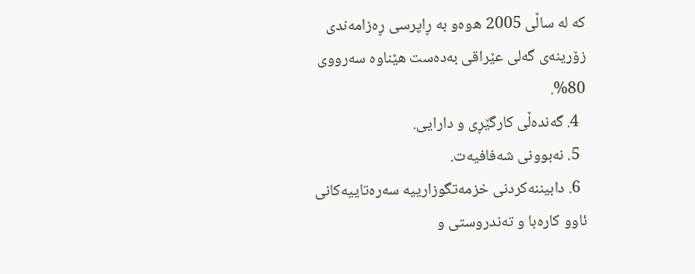كه‌ له‌ ساڵی 2005 ه‌وه‌و به‌ ڕاپرسی ڕه‌زامه‌ندی زۆرینه‌ی گه‌لی عێراقی به‌ده‌ست هێناوه‌ سه‌رووی 80%.
  4. گه‌نده‌ڵی كارگێڕی و دارایی.
  5. نه‌بوونی شه‌فافیه‌ت.
  6. دابیننه‌كردنی خزمه‌تگوزارییه‌ سه‌ره‌تاییه‌كانی ئاوو كاره‌با و ته‌ندروستی و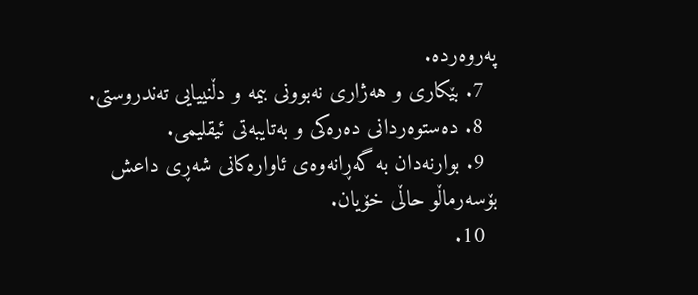په‌روه‌رده‌.
  7. بێكاری و هه‌ژاری نه‌بوونی بیمه‌ و دڵنییایی ته‌ندروستی.
  8. ده‌ستوه‌ردانی ده‌ره‌كی و به‌تایبه‌تی ئیقلیمی.
  9. بوارنه‌دان به‌ گه‌ڕانه‌وه‌ی ئاواره‌كانی شه‌ڕی داعش بۆسه‌رماڵو حاڵی خۆیان.
  10.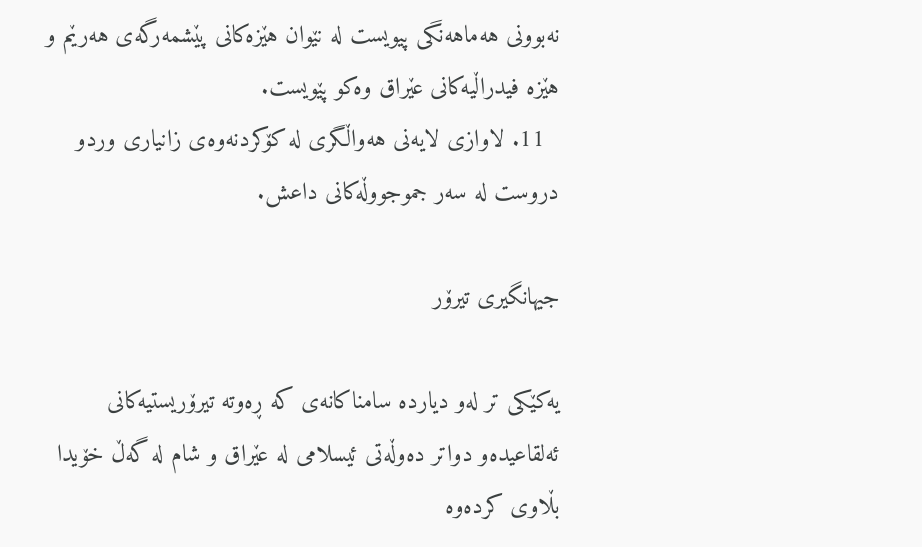نه‌بوونی هه‌ماهه‌نگی پیویست له‌ نێوان هێزه‌كانی پێشمه‌رگه‌ی هه‌رێم و هێزه‌ فیدراڵیه‌كانی عێراق وه‌كو پێویست.
  11. لاوازی لایه‌نی هه‌واڵگری له‌ كۆكردنه‌وه‌ی زانیاری وردو دروست له‌ سه‌ر جموجووڵه‌كانی داعش.

جیهانگیری تیرۆر

یه‌كێكی تر له‌و دیارده‌ سامناكانه‌ی كه‌ ڕه‌وته‌ تیرۆریستیه‌كانی ئه‌لقاعیده‌و دواتر ده‌وڵه‌تی ئیسلامی له‌ عێراق و شام له‌ گه‌ڵ خۆیدا بڵاوی كرده‌وه‌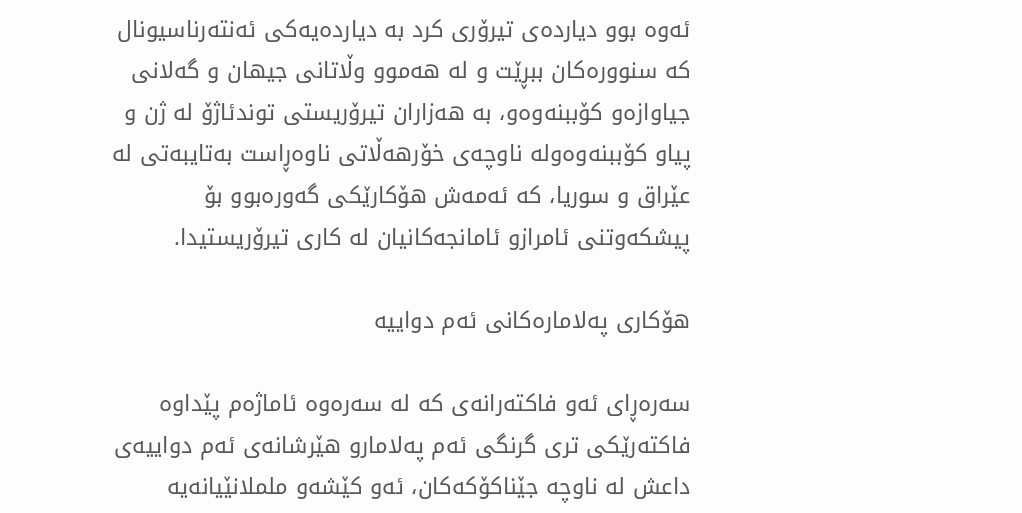ئه‌وه‌ بوو دیارده‌ی تیرۆری كرد به‌ دیارده‌یه‌كی ئه‌نته‌رناسیونال كه‌ سنووره‌كان ببڕێت و له‌ هه‌موو وڵاتانی جیهان و گه‌لانی جیاوازه‌و كۆببنه‌وه‌و، به‌ هه‌زاران تیرۆریستی توندئاژۆ له‌ ژن و پیاو كۆببنه‌وه‌وله‌ ناوچه‌ی خۆرهه‌ڵاتی ناوه‌ڕاست به‌تایبه‌تی له‌ عێراق و سوریا، كه‌ ئه‌مه‌ش هۆكارێكی گه‌وره‌بوو بۆ پیشكه‌وتنی ئامرازو ئامانجه‌كانیان له‌ كاری تیرۆریستیدا.

هۆكاری په‌لاماره‌كانی ئه‌م دواییه‌

سه‌ره‌ڕای ئه‌و فاكته‌رانه‌ی كه‌ له‌ سه‌ره‌وه‌ ئاماژه‌م پێداوه‌ فاكته‌رێكی تری گرنگی ئه‌م په‌لامارو هێرشانه‌ی ئه‌م دواییه‌ی داعش له‌ ناوچه‌ جێناكۆكه‌كان، ئه‌و كێشه‌و ململانێیانه‌یه‌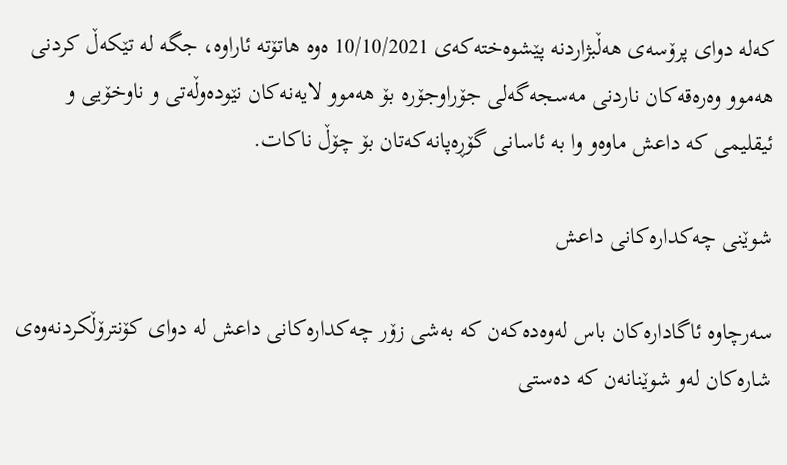كه‌له‌ دوای پرۆسه‌ی هه‌ڵبژاردنه‌ پێشوه‌خته‌كه‌ی 10/10/2021 ه‌وه‌ هاتۆته‌ ئاراوه‌، جگه‌ له‌ تێكه‌ڵ كردنی هه‌موو وه‌ره‌قه‌كان ناردنی مه‌سجه‌گه‌لی جۆراوجۆره‌ بۆ هه‌موو لایه‌نه‌كان نێوده‌وڵه‌تی و ناوخۆیی و ئیقلیمی كه‌ داعش ماوه‌و وا به‌ ئاسانی گۆڕه‌پانه‌كه‌تان بۆ چۆڵ ناكات.

شوێنی چه‌كداره‌كانی داعش

سه‌رچاوه‌ ئاگاداره‌كان باس له‌وه‌ده‌كه‌ن كه‌ به‌شی زۆر چه‌كداره‌كانی داعش له‌ دوای كۆنترۆڵكردنه‌وه‌ی شاره‌كان له‌و شوێنانه‌ن كه‌ ده‌ستی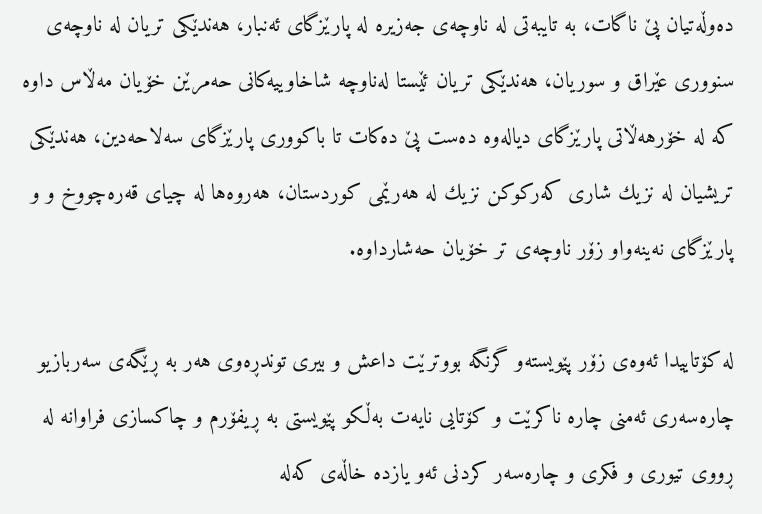ده‌وڵه‌تیان پێ ناگات، به‌ تایبه‌تی له‌ ناوچه‌ی جه‌زیره‌ له‌ پارێزگای ئه‌نبار، هه‌ندێكی تریان له‌ ناوچه‌ی سنووری عێراق و سوریان، هه‌ندێكی تریان ئێستا له‌ناوچه‌ شاخاوییه‌كانی حه‌مرێن خۆیان مه‌ڵاس داوه‌ كه‌ له‌ خۆرهه‌ڵاتی پارێزگای دیاله‌وه‌ ده‌ست پێ ده‌كات تا باكووری پارێزگای سه‌لاحه‌دین، هه‌ندێكی تریشیان له‌ نزیك شاری كه‌ركوكن نزیك له‌ هه‌رێمی كوردستان، هه‌روه‌ها له‌ چیای قه‌ره‌چووخ و و پارێزگای نه‌ینه‌واو زۆر ناوچه‌ی تر خۆیان حه‌شارداوه‌.

له‌ كۆتاییدا ئه‌وه‌ی زۆر پێویسته‌و گرنگه‌ بووترێت داعش و بیری توندڕه‌وی هه‌ر به‌ ڕێگه‌ی سه‌ربازیو چاره‌سه‌ری ئه‌منی چاره‌ ناكرێت و كۆتایی نایه‌ت به‌ڵكو پێویستی به‌ ڕیفۆرم و چاكسازی فراوانه‌ له‌ ڕووی تیوری و فكری و چاره‌سه‌ر كردنی ئه‌و یازده‌ خاڵه‌ی كه‌له‌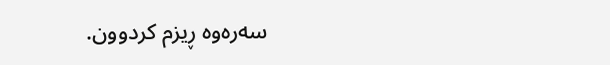سه‌ره‌وه‌ ڕیزم كردوون.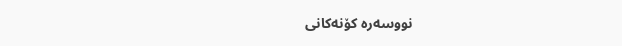نووسەرە کۆنەکانی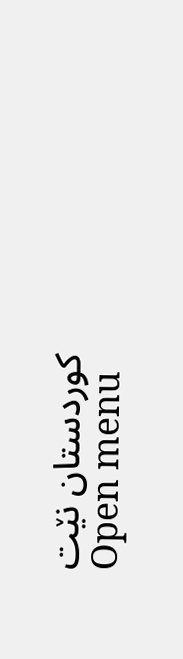کوردستان نێت
Open menu